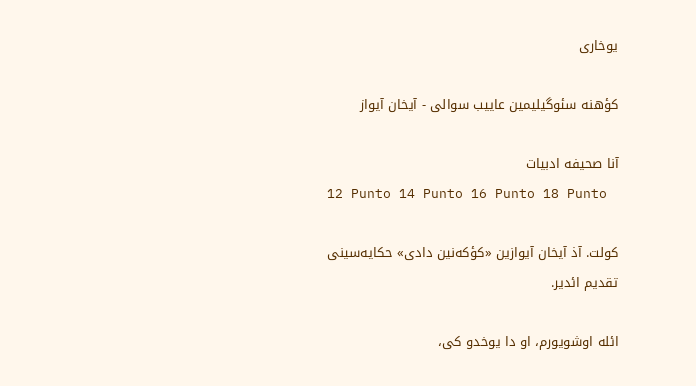یوخاری

کؤهنه سئوگیلیمین عاییب سوالی - آیخان آیواز

آنا صحیفه ادبیات
12 Punto 14 Punto 16 Punto 18 Punto

کولت. آذ آیخان آیوازین «کؤکه‌نین دادی» حکایه‌سینی تقدیم ائدیر.

ائله اوشویورم، او دا یوخدو کی،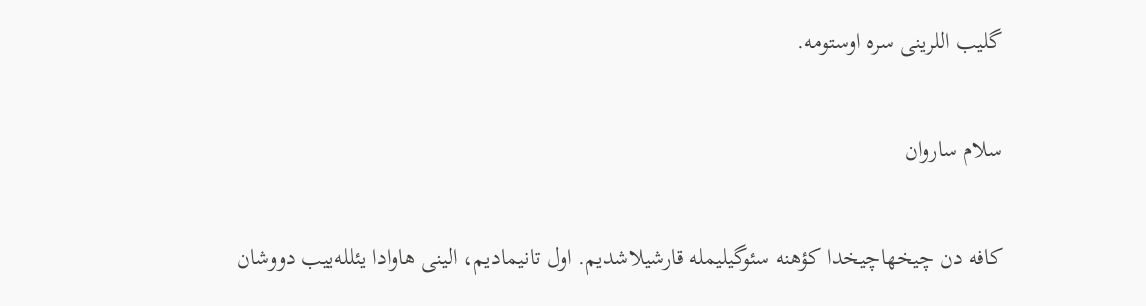گلیب اللرینی سره اوستومه.

سلام ساروان

کافه دن چیخهاچیخدا کؤهنه سئوگیلیمله قارشیلاشدیم. اول تانیمادیم، الینی هاوادا یئلله‌ییب دووشان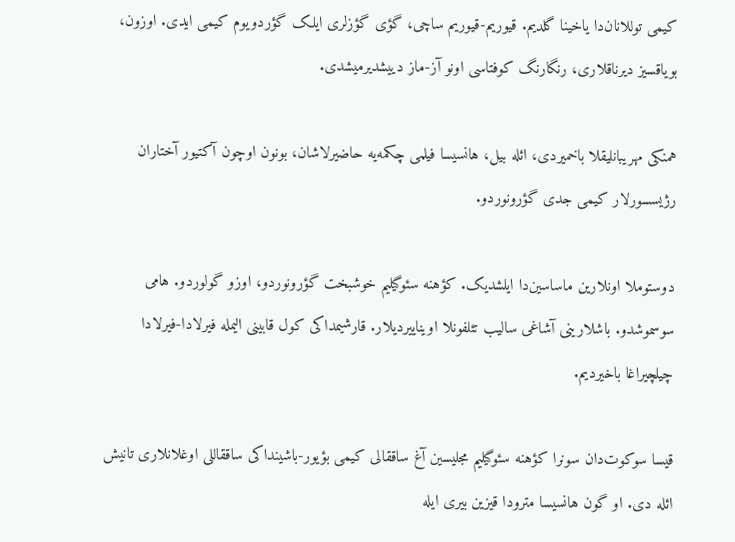کیمی توللانان‌دا یاخینا گلدیم. قیوریم-قیوریم ساچی، گؤی گؤزلری ایلک گؤردویوم کیمی ایدی. اوزون، بویاقسیز دیرناقلاری، رنگارنگ کوفتاسی اونو آز-ماز دییشدیرمیشدی.

همنکی مهریبانلیقلا باخمیردی، ائله بیل، هانسیسا فیلمی چکمه‌یه حاضیرلاشان، بونون اوچون آکتیور آختاران رژیسسورلار کیمی جدی گؤرونوردو.

دوستوملا اونلارین ماساسین‌دا ایلشدیک. کؤهنه سئوگیلیم خوشبخت گؤرونوردو، اوزو گولوردو. هامی سوسموشدو. باشلارینی آشاغی سالیب تئلفونلا اویناییردیلار. قارشیمداکی کول قابینی الیمله فیرلادا-فیرلادا چیلچیراغا باخیردیم.

قیسا سوکوت‌دان سونرا کؤهنه سئوگیلیم مجلیسین آغ ساققالی کیمی بؤیور-باشینداکی ساققاللی اوغلانلاری تانیش ائله دی. او گون هانسیسا مترودا قیزین بیری ایله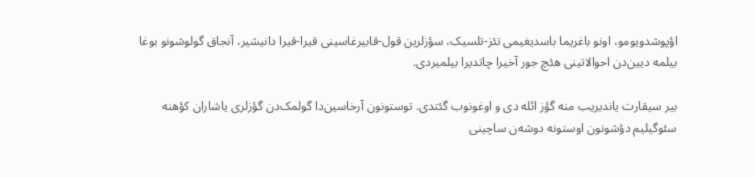اؤپوشدویومو، اونو باغریما باسدیغیمی تئز-تلسیک، سؤزلرین قول-قابیرغاسینی قیرا-قیرا دانیشیر، آنجاق گولوشونو بوغا بیلمه دیین‌دن احوالاتینی هئچ جور آخیرا چاتدیرا بیلمیردی.

بیر سیقارت یاندیریب منه گؤز ائله دی و اوغونوب گئتدی. توستونون آرخاسین‌دا گولمک‌دن گؤزلری یاشاران کؤهنه سئوگیلیم دؤشونون اوستونه دوشه‌ن ساچینی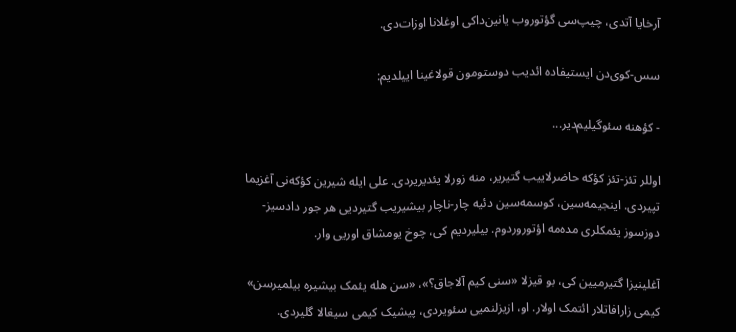آرخایا آتدی، چیپ‌سی گؤتوروب یانین‌داکی اوغلانا اوزات‌دی.

سس-کوی‌دن ایستیفاده ائدیب دوستومون قولاغینا اییلدیم:

- کؤهنه سئوگیلیم‌دیر...

اوللر تئز-تئز کؤکه حاضرلاییب گتیریر، منه زورلا یئدیریردی. علی ایله شیرین کؤکه‌نی آغزیما تپیردی. اینجیمه‌سین، کوسمه‌سین دئیه چار-ناچار بیشیریب گتیردیی هر جور دادسیز-دوزسوز یئمکلری مده‌مه اؤتوروردوم. بیلیردیم کی، چوخ یومشاق اوریی وار.

آغلینیزا گتیرمیین کی، بو قیزلا «سنی کیم آلاجاق؟»، «سن هله یئمک بیشیره بیلمیرسن» کیمی زارافاتلار ائتمک اولار. او، ازیزلنمیی سئویردی، پیشیک کیمی سیغالا گلیردی.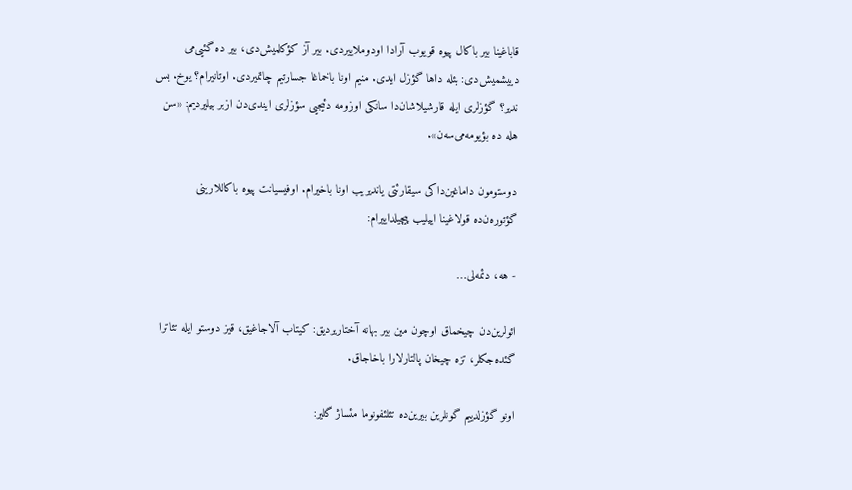قاباغینا بیر باکال پیوه قویوب آرادا اودوملاییردی. بیر آز کؤکلمیش‌دی، بیر ده گئیی‌می دییشمیش‌دی: بئله داها گؤزل ایدی. منیم اونا باخماغا جسارتیم چاتمیردی. اوتانیرام؟ یوخ. بس ندیر؟ گؤزلری ایله قارشیلاشان‌دا سانکی اوزومه دئیجیی سؤزلری ایندی‌دن ازبر بیلیردیم: «سن هله ده بؤیومه‌می‌سه‌ن».

دوستومون داماغین‌داکی سیقارئتی یاندیریب اونا باخیرام. اوفیسیانت پیوه باکاللارینی گؤتوره‌ن‌ده قولاغینا اییلیب پیچیلداییرام:

- هه، دئمه‌لی…

ائولرین‌دن چیخماق اوچون مین بیر بهانه آختاریردیق: کیتاب آلاجاغیق، قیز دوستو ایله تئاترا گئده‌جکلر، تزه چیخان پالتارلارا باخاجاق.

اونو گؤزلدییم گونلرین بیرین‌ده تئلئفونوما مئساژ گلیر: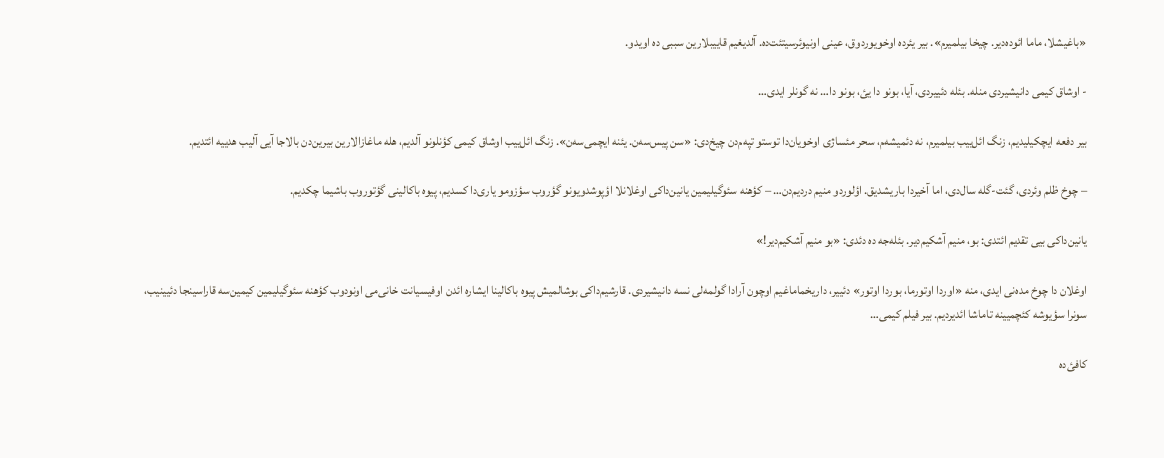«باغیشلا، ماما ائوده‌دیر. چیخا بیلمیرم». بیر یئرده اوخویوردوق، عینی اونیوئرسیتئت‌ده. آلدیغیم قاییبلارین سببی ده اویدو.

- اوشاق کیمی دانیشیردی منله. بئله دئییردی، آیا، بونو دا یئ، بونو دا… نه گونلر ایدی…

بیر دفعه ایچکیلیدیم، زنگ ائل‌ییب بیلمیرم، نه دئمیشه‌م، سحر مئساژی اوخویان‌دا توستو تپه‌م‌دن چیخ‌دی: «سن پیس‌سه‌ن. یئنه ایچمی‌سه‌ن». زنگ ائل‌ییب اوشاق کیمی کؤنلونو آلدیم، هله ماغازالارین بیرین‌دن بالاجا آیی آلیب هدییه ائتدیم.

– چوخ ظلم وئردی، گئت-گله سال‌دی، اما آخیردا باریشدیق. اؤلوردو منیم دردیم‌دن… – کؤهنه سئوگیلیمین یانین‌داکی اوغلانلا اؤپوشدویونو گؤروب سؤزومو یاری‌دا کسدیم، پیوه باکالینی گؤتوروب باشیما چکدیم.

یانین‌داکی بیی تقدیم ائتدی: بو، منیم آشکیم‌دیر. بئله‌جه ده دئدی: «بو منیم آشکیم‌دیر!»

اوغلان دا چوخ مده‌نی ایدی، منه «اوردا اوتورما، بوردا اوتور» دئییر، داریخماماغیم اوچون آرادا گولمه‌لی نسه دانیشیردی. قارشیم‌داکی بوشالمیش پیوه باکالینا ایشاره ائد‌ن اوفیسیانت خانی‌می اونودوب کؤهنه سئوگیلیمین کیمین‌سه قاراسینجا دئیینیب، سونرا سؤیوشه کئچمیینه تاماشا ائدیردیم. بیر فیلم کیمی…

کافئ‌ده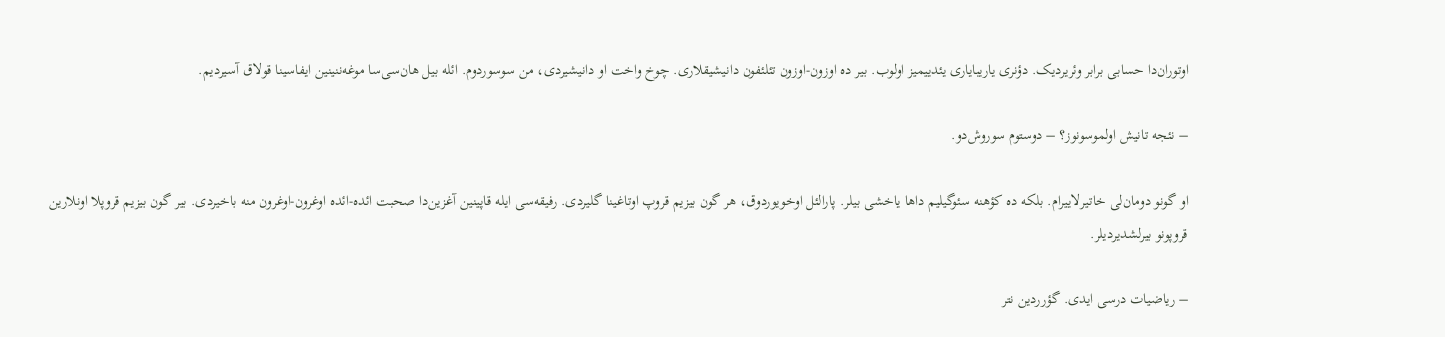اوتوران‌دا حسابی برابر وئریردیک. دؤنری یاریبایاری یئدییمیز اولوب. بیر ده اوزون-اوزون تئلئفون دانیشیقلاری. چوخ واخت او دانیشیردی، من سوسوردوم. ائله بیل هان‌سی‌سا موغه‌ننینین ایفاسینا قولاق آسیردیم.

– نئجه تانیش اولموسونوز؟ – دوستوم سوروش‌دو.

او گونو دومان‌لی خاتیرلاییرام. بلکه ده کؤهنه سئوگیلیم داها یاخشی بیلر. پارالئل اوخویوردوق، هر گون بیزیم قروپ اوتاغینا گلیردی. رفیقه‌سی ایله قاپینین آغزین‌دا صحبت ائده-ائده اوغرون-اوغرون منه باخیردی. بیر گون بیزیم قروپلا اونلارین قروپونو بیرلشدیردیلر.

– ریاضیات درسی ایدی. گؤرردین نتر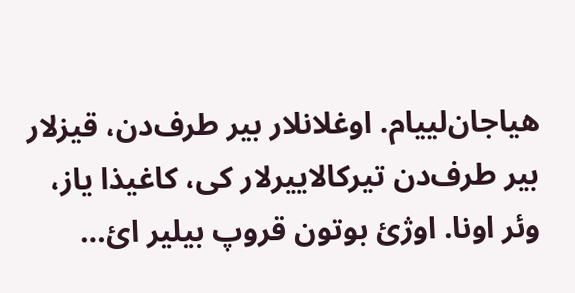هیاجان‌لییام. اوغلانلار بیر طرف‌دن، قیزلار بیر طرف‌دن تیرکالاییرلار کی، کاغیذا یاز، وئر اونا. اوژئ بوتون قروپ بیلیر ائ…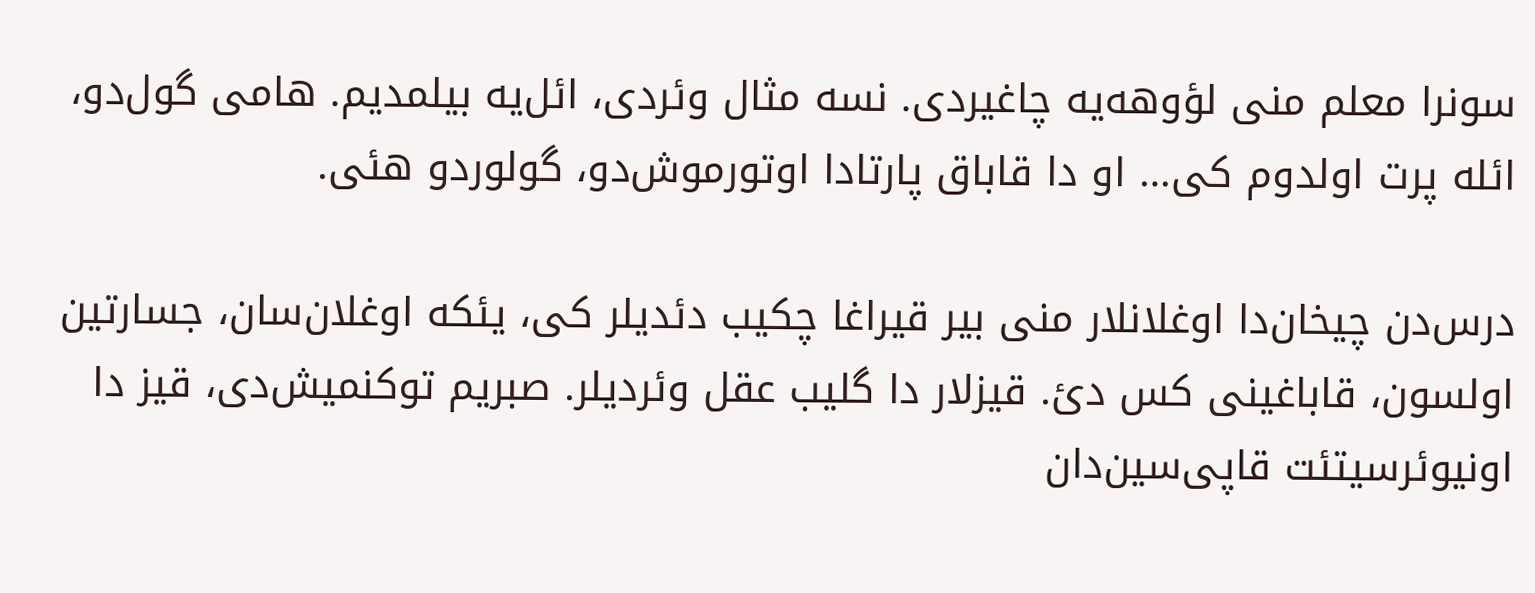سونرا معلم منی لؤوهه‌یه چاغیردی. نسه مثال وئردی، ائل‌یه بیلمدیم. هامی گول‌دو، ائله پرت اولدوم کی… او دا قاباق پارتادا اوتورموش‌دو، گولوردو هئی.

درس‌دن چیخان‌دا اوغلانلار منی بیر قیراغا چکیب دئدیلر کی، یئکه اوغلان‌سان، جسارتین اولسون، قاباغینی کس دئ. قیزلار دا گلیب عقل وئردیلر. صبریم توکنمیش‌دی، قیز دا اونیوئرسیتئت قاپی‌سین‌دان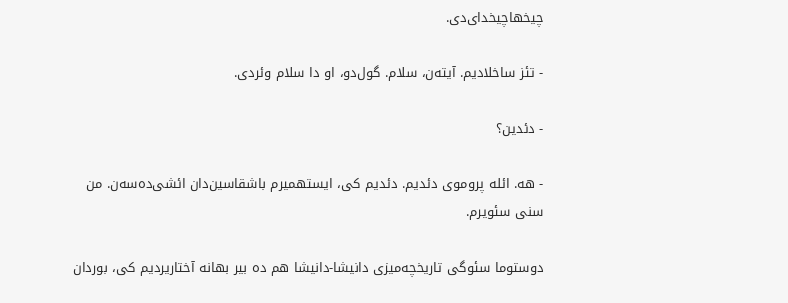چیخهاچیخدای‌دی.

- تئز ساخلادیم. آیته‌ن، سلام. گول‌دو، او دا سلام وئردی.

- دئدین؟

- هه. ائله پروموی دئدیم. دئدیم کی، ایستهمیرم باشقاسین‌دان ائشی‌ده‌سه‌ن. من سنی سئویرم.

دوستوما سئوگی تاریخچه‌میزی دانیشا-دانیشا هم ده بیر بهانه آختاریردیم کی، بوردان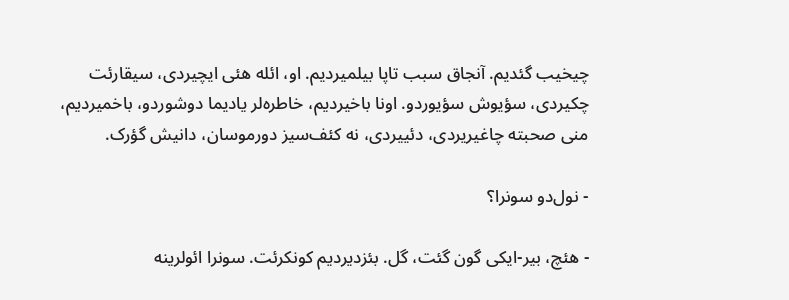چیخیب گئدیم. آنجاق سبب تاپا بیلمیردیم. او، ائله هئی ایچیردی، سیقارئت چکیردی، سؤیوش سؤیوردو. اونا باخیردیم، خاطره‌لر یادیما دوشوردو، باخمیردیم، منی صحبته چاغیریردی، دئییردی، نه کئف‌سیز دورموسان، دانیش گؤرک.

- نول‌دو سونرا؟

- هئچ، بیر-ایکی گون گئت، گل. بئزدیردیم کونکرئت. سونرا ائولرینه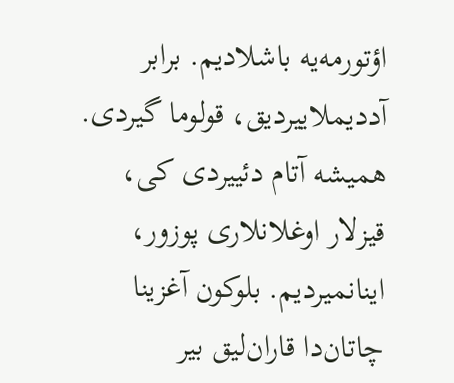اؤتورمه‌یه باشلادیم. برابر آددیملاییردیق، قولوما گیردی. همیشه آتام دئییردی کی، قیزلار اوغلانلاری پوزور، اینانمیردیم. بلوکون آغزینا چاتان‌دا قاران‌لیق بیر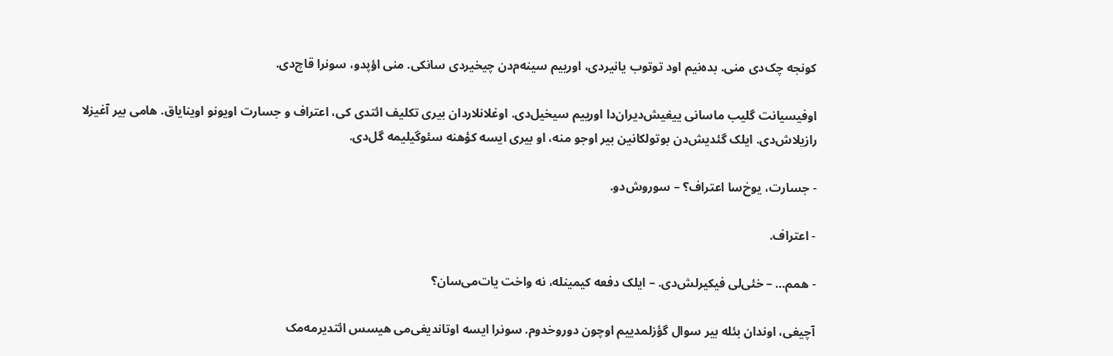کونجه چک‌دی منی. بده‌نیم اود توتوب یانیردی، اورییم سینه‌م‌دن چیخیردی سانکی. منی اؤپدو، سونرا قاچ‌دی.

اوفیسیانت گلیب ماسانی ییغیش‌دیران‌دا اورییم سیخیل‌دی. اوغلانلاردان بیری تکلیف ائتدی کی، اعتراف و جسارت اویونو اوینایاق. هامی بیر آغیزلا رازیلاش‌دی. ایلک گئدیش‌دن بوتولکانین بیر اوجو منه، او بیری ایسه کؤهنه سئوگیلیمه گل‌دی.

- جسارت، یوخ‌سا اعتراف؟ – سوروش‌دو.

- اعتراف.

- همم… – خئی‌لی فیکیرلش‌دی. – ایلک دفعه کیمینله، نه واخت یات‌می‌سان؟

آچیغی، اوندان بئله بیر سوال گؤزلمدییم اوچون دوروخدوم. سونرا ایسه اوتاندیغی‌می هیسس ائتدیرمه‌مک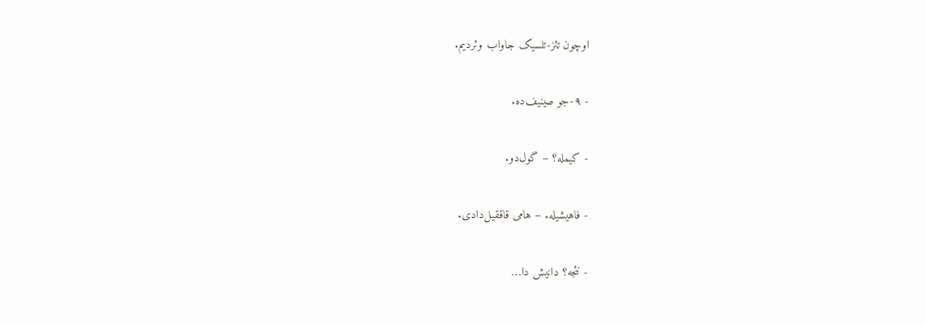اوچون تئز-تلسیک جاواب وئردیم.

- ۹-جو صینیف‌ده.

- کیمله؟ – گول‌دو.

- فاهیشیله. – هامی قاققیل‌دادی.

- نئجه؟ دانیش دا…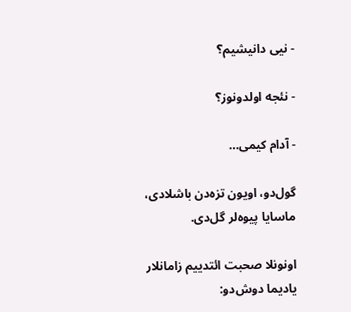- نیی دانیشیم؟

- نئجه اولدونوز؟

- آدام کیمی…

گول‌دو، اویون تزه‌دن باشلادی، ماسایا پیوه‌لر گل‌دی.

اونونلا صحبت ائتدییم زامانلار یادیما دوش‌دو: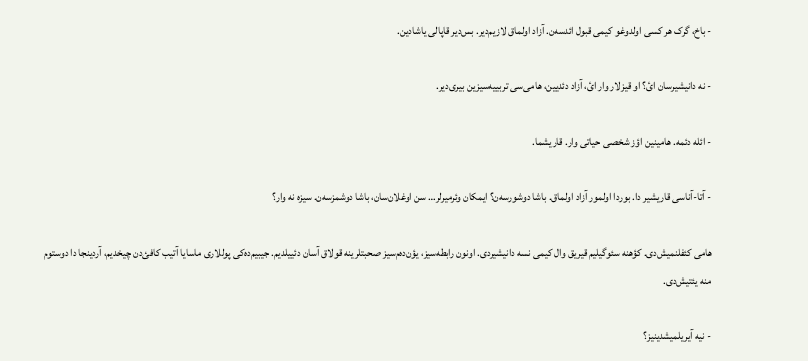- باخ، گرک هر کسی اولدوغو کیمی قبول ائد‌سه‌ن. آزاد اولماق لازیم‌دیر. بس‌دیر قاپالی یاشادین.

- نه دانیشیرسان ائ؟ او قیزلار وار ائ، آزاد دئدیین، هامی‌سی تربییه‌سیزین بیری‌دیر.

- ائله دئمه. هامینین اؤز شخصی حیاتی وار. قاریشما.

- آتا-آناسی قاریشیر دا. بوردا اولمور آزاد اولماق. باشا دوشورسه‌ن؟ ایمکان وئرمیرلر… سن اوغلان‌سان، باشا دوشمزسه‌ن. سیزه نه وار؟

هامی کئفلنمیش‌دی. کؤهنه سئوگیلیم قیریق وال کیمی نسه دانیشیردی. اونون رابطه‌سیز، یؤن‌ده‌م‌سیز صحبتلرینه قولاق آسان دئییلدیم. جیبیم‌ده‌کی پوللاری ماسایا آتیب کافئ‌دن چیخدیم، آردینجا دا دوستوم منه یئتیش‌دی.

- نیه آیریلمیشدینیز؟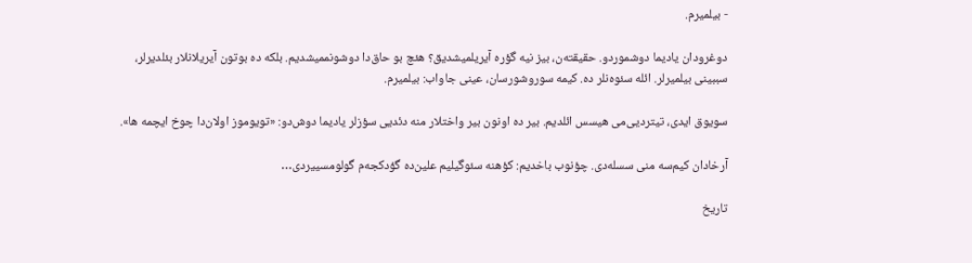- بیلمیرم.

دوغرودان یادیما دوشموردو. حقیقته‌ن، بیز نیه گؤره آیریلمیشدیق؟ هئچ بو حاق‌دا دوشونممیشدیم. بلکه ده بوتون آیریلانلار بئلدیرلر، سببینی بیلمیرلر. ائله سئوه‌نلر ده. کیمه سوروشورسان، عینی جاواب: بیلمیرم.

سویوق ایدی، تیتردیی‌می هیسس ائلدیم. بیر ده اونون بیر واختلار منه دئدیی سؤزلر یادیما دوش‌دو: «تویوموز اولان‌دا چوخ ایچمه ها».

آرخادان کیم‌سه منی سسله‌دی. چؤنوب باخدیم: کؤهنه سئوگیلیم علین‌ده گؤدکجه‌م گولومسییردی…

تاریخ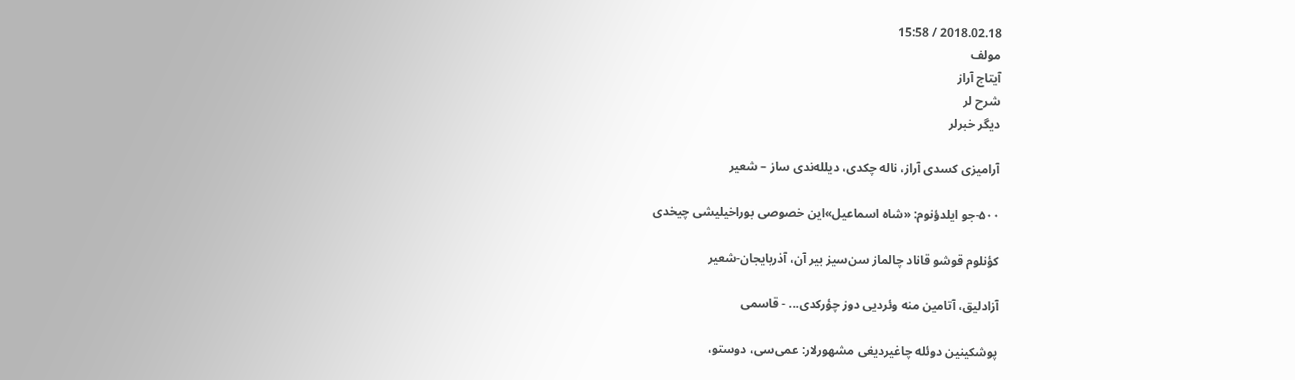2018.02.18 / 15:58
مولف
آیتاج آراز
شرح لر
دیگر خبرلر

آرامیزی کسدی آراز، ناله چکدی، دیلله‌ندی ساز – شعیر

۵۰۰-جو ایلدؤنوم: «شاه اسماعیل»این خصوصی بوراخیلیشی چیخدی

کؤنلوم قوشو قاناد چالماز سن‌سیز بیر آن، آذربایجان-شعیر

آزادلیق، آتامین منه وئردیی دوز چؤرکدی... - قاسمی

پوشکینین دوئله چاغیردیغی مشهورلار: عمی‌سی، دوستو،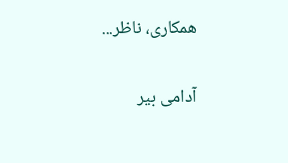همکاری، ناظر...

آدامی بیر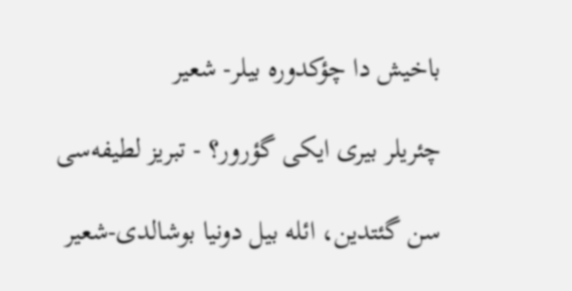باخیش دا چؤکدوره بیلر- شعیر

چئریلر بیری ایکی گؤرور؟ - تبریز لطیفه‌سی

سن گئتدین، ائله بیل دونیا بوشالدی-شعیر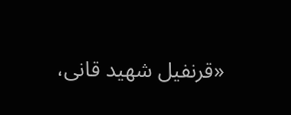«قرنفیل شهید قانی،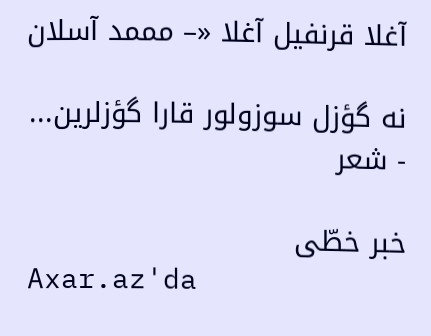آغلا قرنفیل آغلا «– مممد آسلان

نه گؤزل سوزولور قارا گؤزلرین... - شعر

خبر خطّی
Axar.az'da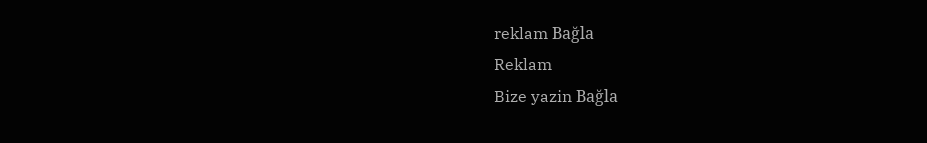reklam Bağla
Reklam
Bize yazin Bağla